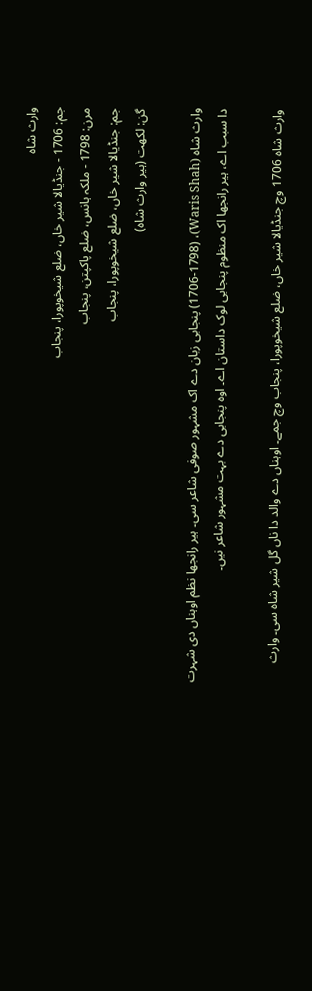وارث شاہ
جم: 1706 - جنڈیالا شیر خاں، ضلع شیخوپورا، پنجاب
مرن: 1798 - ملکہ ہانس، ضلع پاکپتن، پنجاب
جم: جنڈیالا شیر خاں، ضلع شیخوپورا، پنجاب
گن: لکھت (ہیر وارث شاہ)

وارث شاہ (Waris Shah)، (1706-1798) پنجابی زبان دے اک مشہور صوفی شاعر سی۔ ہیر رانجھا نظم اوہناں دی شہرت دا سبب اے، ہیر رانجھا اک منظوم پنجابی لوک داستان اے۔ اوہ پنجابی دے بہت مشہور شاعر نیں۔

وارث شاہ 1706 وچ جنڈیالا شیر خاں، ضلع شیخوپورا، پنجاب وچ جمے۔ اوہناں دے والد دا ناں گل شیر شاہ سی۔ وارث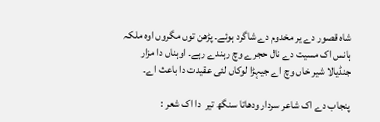شاہ قصور دے یر مخدوم دے شاگرد ہوئے۔ پڑھن توں مگروں اوہ ملکہ ہانس اک مسیت دے ناݪ حجرے وچ رہندے رہے۔ اوہناں دا مزار جنڈیالا شیر خاں وچ اے جیہڑا لوکاں لئی عقیدت دا باعث اے۔

پنجاب دے اک شاعر سردار ودھاتا سنگھ تیر  دا اک شعر :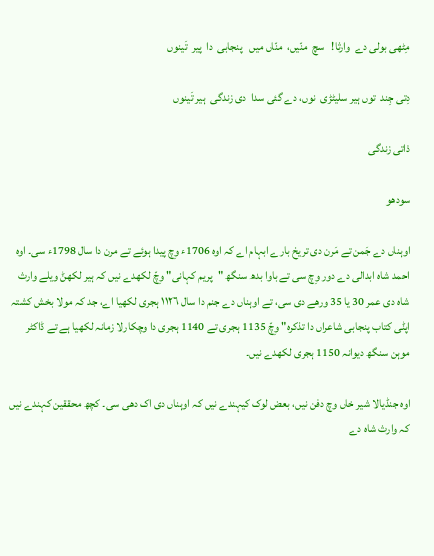مِٹھی بولی دے  وارثا!   سچ  منّیں،  منّاں میں   پنجابی  دا  پیر  تَینوں

دِتی جِند  توں ہیر سلیٹڑی  نوں، دے گئی سدا  دی زندگی  ہیر تَینوں

ذاتی زندگی

سودھو

اوہناں دے جَمن تے مَرن دی تریخ بارے ابہام اے کہ اوہ 1706ء وِچ پیدا ہوئے تے مرن دا سال 1798ء سی۔ اوہ احمد شاہ ابدالی دے دور وِچ سی تے باوا بدھ سنگھ "پریم کہانی" وِچّ لکھدے نیں کہ ہیر لکھݨ ویلے وارث شاہ دی عمر 30 یا 35 ورھے دی سی، تے اوہناں دے جنم دا سال ١١٢٦ ہجری لکھیا اے، جد کہ مولا بخش کشتہ اپݨی کتاب پنجابی شاعراں دا تذکرہ" وِچّ 1135 ہجری تے 1140 ہجری دا وچکارلا زمانہ لکھیا ہے تے ڈاکٹر موہن سنگھ دیوانہ 1150 ہجری لکھدے نیں۔

اوہ جنڈیالا شیر خاں وچ دفن نیں، بعض لوک کیہندے نیں کہ اوہناں دی اک دھی سی۔ کچھ محققین کہندے نیں کہ وارث شاہ دے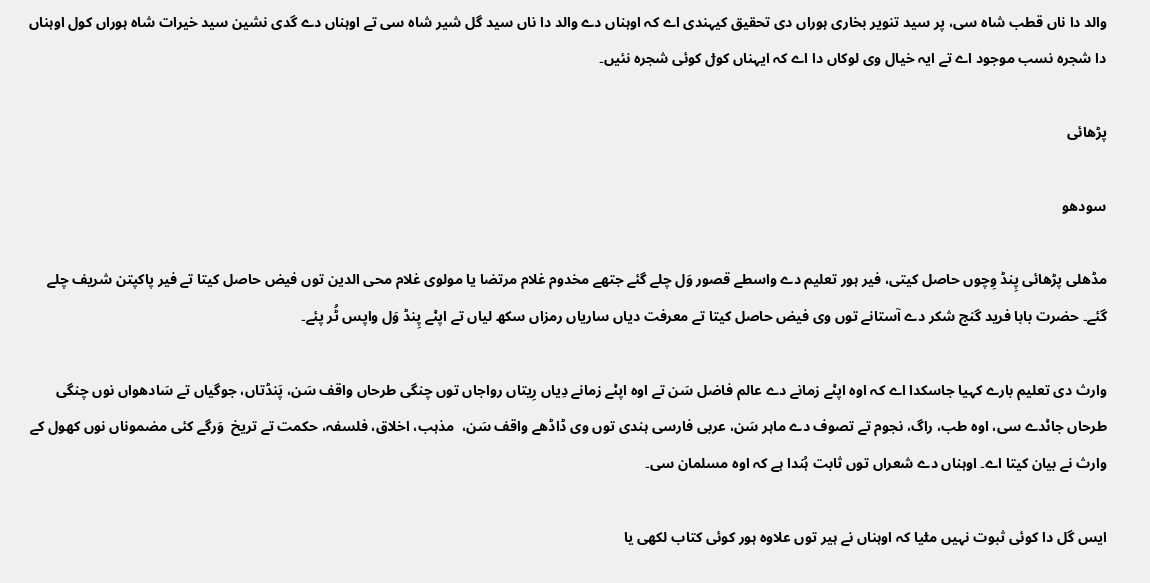والد دا ناں قطب شاہ سی، پر سید تنویر بخاری ہوراں دی تحقیق کیہندی اے کہ اوہناں دے والد دا ناں سید گل شیر شاہ سی تے اوہناں دے گدی نشین سید خیرات شاہ ہوراں کول اوہناں دا شجرہ نسب موجود اے تے ایہ خیال وی لوکاں دا اے کہ ایہناں کوݪ کوئی شجرہ نئیں۔

پڑھائی

سودھو

مڈھلی پڑھائی پِنڈ وِچوں حاصل کیتی، فیر ہور تعلیم دے واسطے قصور وَل چلے گئے جتھے مخدوم غلام مرتضا یا مولوی غلام محی الدین توں فیض حاصل کیتا تے فیر پاکپتن شریف چلے گئے۔ حضرت بابا فرید گنج شکر دے آستانے توں وی فیض حاصل کیتا تے معرفت دیاں ساریاں رمزاں سکھ لیاں تے اپݨے پِنڈ وَل واپس ٹُر پئے۔

وارث دی تعلیم بارے کہیا جاسکدا اے کہ اوہ اپݨے زمانے دے عالم فاضل سَن تے اوہ اپݨے زمانے دِیاں رِیتاں رواجاں توں چنگی طرحاں واقف سَن، پَنڈتاں، جوگیاں تے سَادھواں نوں چنگی طرحاں جاݨدے سی، اوہ طب، راگ، نجوم تے تصوف دے ماہر سَن، عربی فارسی ہندی توں وی ڈاڈھے واقف سَن،  مذہب، اخلاق، فلسفہ، حکمت تے تریخ  وَرگے کئی مضموناں نوں کھول کے وارث نے بیان کیتا اے۔ اوہناں دے شعراں توں ثابت ہُندا ہے کہ اوہ مسلمان سی۔

ایس گل دا کوئی ثبوت نہیں مݪیا کہ اوہناں نے ہیر توں علاوہ ہور کوئی کتاب لکھی یا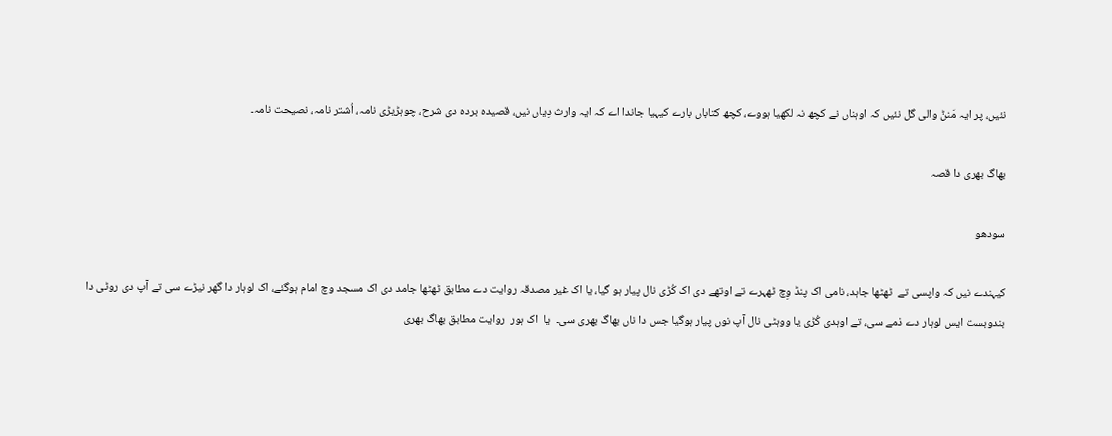نئیں، پر ایہ مَنݨ والی گل نئیں کہ اوہناں نے کچھ نہ لکھیا ہووے، کچھ کتاباں بارے کیہیا جاندا اے کہ ایہ وارث دِیاں نیں، قصیدہ بردہ دی شرح، چوہڑیڑی نامہ، اُشتر نامہ، نصیحت نامہ۔

بھاگ بھری دا قصہ

سودھو

کیہندے نیں کہ واپسی تے  ٹھٹھا جاہد، نامی اک پنڈ وِچ ٹھہرے تے اوتھے دی اک کُڑی نال پیار ہو گیا، یا اک غیر مصدقہ روایت دے مطابق ٹھٹھا جامد دی اک مسجد وچ امام ہوگئے، اک لوہار دا گھر نیڑے سی تے آپ دی روٹی دا بندوبست ایس لوہار دے ذمے سی، تے اوہدی کُڑی یا ووہٹی نال آپ نوں پیار ہوگیا جس دا ناں بھاگ بھری سی۔  یا  اک ہور  روایت مطابق بھاگ بھری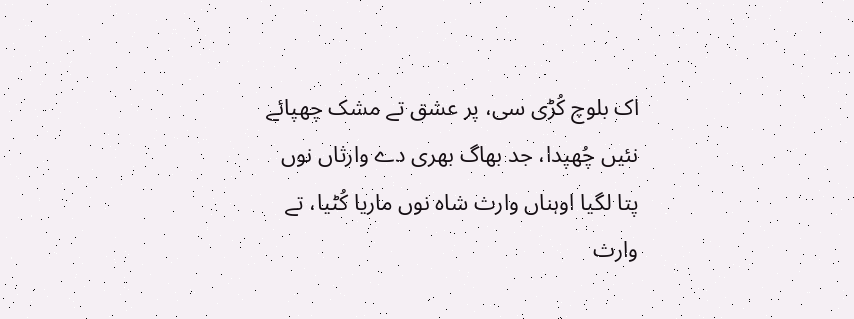اک بلوچ کُڑی سی، پر عشق تے مشک چھپائے نئیں چُھپدا، جد بھاگ بھری دے وارثاں نوں پتا لگیا اوہناں وارث شاہ نوں ماریا کُٹیا، تے وارث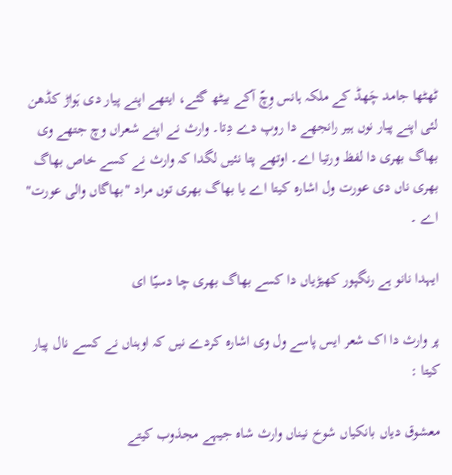ٹھٹھا جامد چَھڈ کے ملکہ ہانس وِچّ آکے بیٹھ گئے، ایتھے اپنے پیار دی ہَواڑ کڈھن لئی اپنے پیار نوں ہیر رانجھے دا روپ دے دِتا۔ وارث نے اپنے شعراں وچ جتھے وی بھاگ بھری دا لفظ ورتیا اے۔ اوتھے پتا نئیں لگدا کہ وارث نے کسے خاص بھاگ بھری ناں دی عورت ول اشارہ کیتا اے یا بھاگ بھری توں مراد "بھاگاں والی عورت" اے ۔

ایہدا نانو ہے رنگپور کھیڑیاں دا کسے بھاگ بھری چا دسیّا ای

پر وارث دا اک شعر ایس پاسے ول وی اشارہ کردے نیں کہ اوہناں نے کسے نال پیار کیتا :

معشوق دیاں بانکیاں شوخ نیناں وارث شاہ جیہے مجذوب کیتے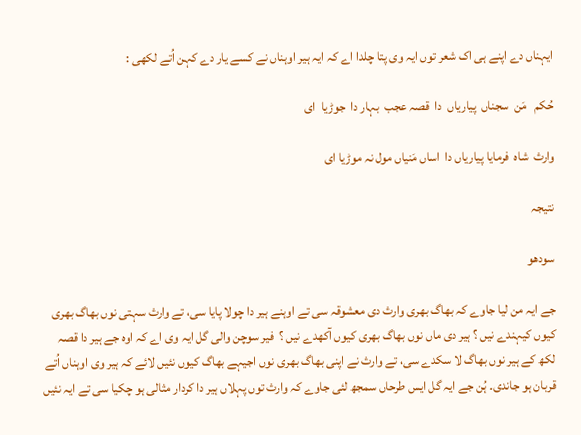ایہناں دے اپنے ہی اک شعر توں ایہ وی پتا چلدا اے کہ ایہ ہیر اوہناں نے کسے یار دے کہن اُتے لکھی :

حُکم   مَن  سجناں  پیاریاں  دا  قصہ عجب  بہار دا  جوڑیا  ای

وارث  شاہ  فرمایا پیاریاں دا  اساں مَنیاں مول نہ موڑیا ای

نتیجہ

سودھو

جے ایہ من لیا جاوے کہ بھاگ بھری وارث دی معشوقہ سی تے اوہنے ہیر دا چولا پایا سی، تے وارث سہتی نوں بھاگ بھری کیوں کیہندے نیں ؟ ہیر دی ماں نوں بھاگ بھری کیوں آکھدے نیں ؟  فیر سوچن والی گل ایہ وی اے کہ اوہ جے ہیر دا قصہ لکھ کے ہیر نوں بھاگ لا سکدے سی، تے وارث نے اپنی بھاگ بھری نوں اجیہے بھاگ کیوں نئیں لائے کہ ہیر وی اوہناں اُتے قربان ہو جاندی۔ ہُن جے ایہ گل ایس طرحاں سمجھ لئی جاوے کہ وارث توں پہلاں ہیر دا کردار مثالی ہو چکیا سی تے ایہ نئیں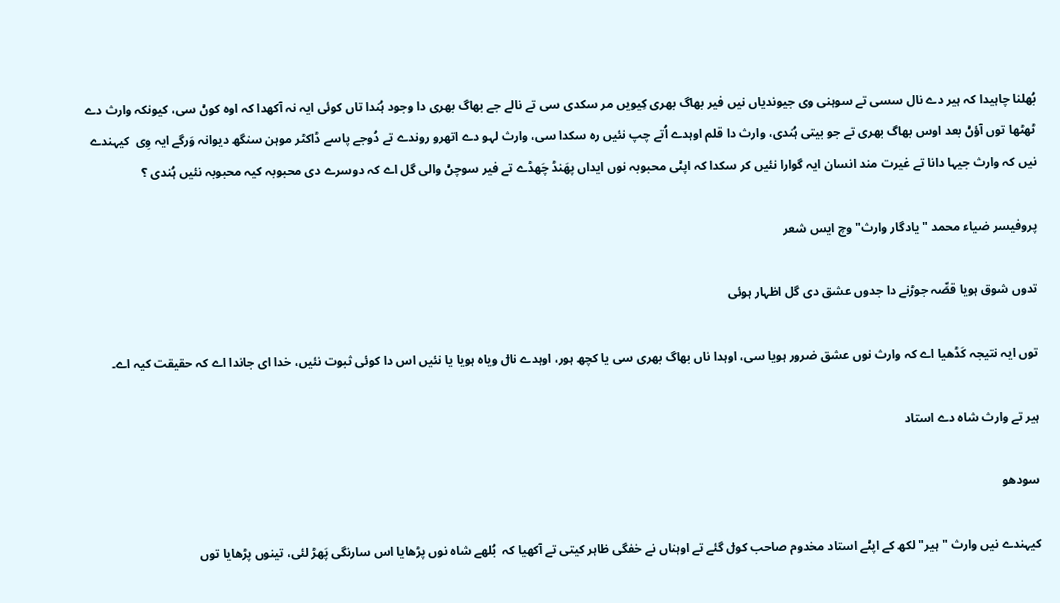بُھلنا چاہیدا کہ ہیر دے نال سسی تے سوہنی وی جیوندیاں نیں فیر بھاگ بھری کِیویں مر سکدی سی تے نالے جے بھاگ بھری دا وجود ہُندا تاں کوئی ایہ نہ آکھدا کہ اوہ کوݨ سی، کیونکہ وارث دے ٹھٹھا توں آؤݨ بعد اوس بھاگ بھری تے جو بیتی ہُندی، وارث دا قلم اوہدے اُتے چپ نئیں رہ سکدا سی، وارث لہو دے اتھرو روندے تے دُوجے پاسے ڈاکٹر موہن سنگھ دیوانہ وَرگے ایہ وِی  کیہندے نیں کہ وارث جیہا دانا تے غیرت مند انسان ایہ گوارا نئیں کر سکدا کہ اپݨی محبوبہ نوں ایداں پھَنڈ چَھڈے تے فیر سوچݨ والی گل اے کہ دوسرے دی محبوبہ کیہ محبوبہ نئیں ہُندی ؟

پروفیسر ضیاء محمد "یادگار وارث" وچ ایس شعر

تدوں شوق ہویا قصِّہ جوڑنے دا جدوں عشق دی گل اظہار ہوئی

توں ایہ نتیجہ کَڈھیا اے کہ وارث نوں عشق ضرور ہویا سی، اوہدا ناں بھاگ بھری سی یا کچھ ہور، اوہدے ناݪ ویاہ ہویا یا نئیں اس دا کوئی ثبوت نئیں، خدا ای جاندا اے کہ حقیقت کیہ اے۔

ہیر تے وارث شاہ دے استاد

سودھو

کیہندے نیں وارث "ہیر" لکھ کے اپݨے استاد مخدوم صاحب کوݪ گئے تے اوہناں نے خفگی ظاہر کیتی تے آکھیا کہ  بُلھے شاہ نوں پڑھایا اس سارنگی پَھڑ لئی، تینوں پڑھایا توں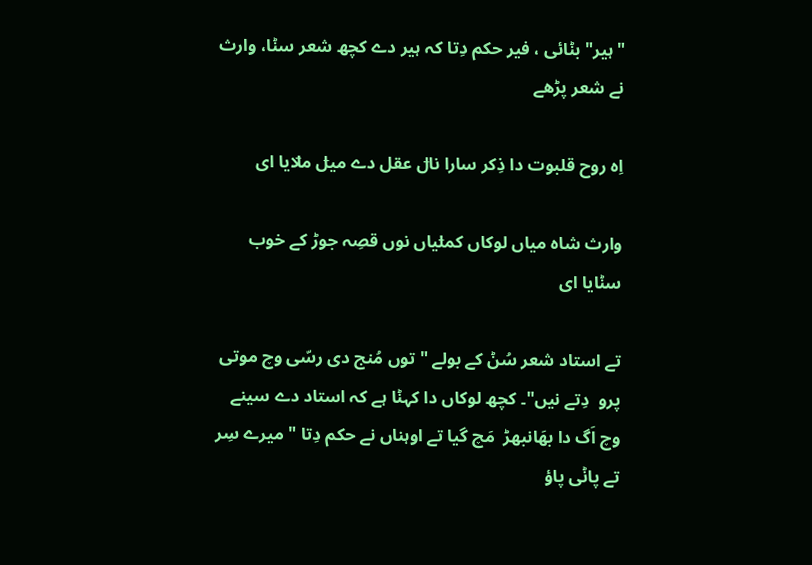"ہیر" بݨائی ، فیر حکم دِتا کہ ہیر دے کچھ شعر سݨا، وارث نے شعر پڑھے

اِہ روح قلبوت دا ذِکر سارا ناݪ عقل دے میݪ مݪایا ای

وارث شاہ میاں لوکاں کمݪیاں نوں قصِہ جوڑ کے خوب سݨایا ای

تے استاد شعر سُݨ کے بولے " توں مُنج دی رسّی وچ موتی پرو  دِتے نیں"۔ کچھ لوکاں دا کہݨا ہے کہ استاد دے سینے وچ اَگ دا بھَانبھڑ  مَچ گیا تے اوہناں نے حکم دِتا " میرے سِر تے پاݨی پاؤ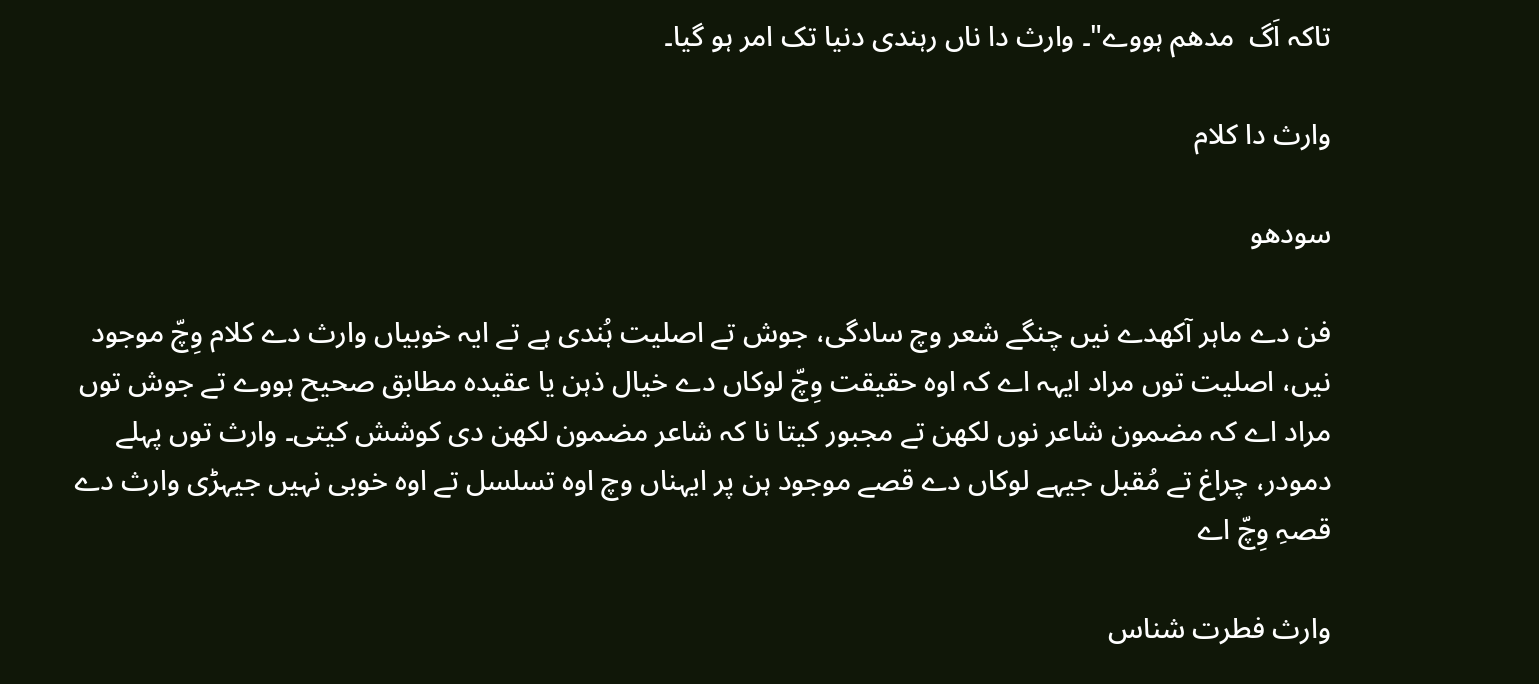تاکہ اَگ  مدھم ہووے"۔ وارث دا ناں رہندی دنیا تک امر ہو گیا۔

وارث دا کلام

سودھو

فن دے ماہر آکھدے نیں چنگے شعر وچ سادگی، جوش تے اصلیت ہُندی ہے تے ایہ خوبیاں وارث دے کلام وِچّ موجود نیں، اصلیت توں مراد ایہہ اے کہ اوہ حقیقت وِچّ لوکاں دے خیال ذہن یا عقیدہ مطابق صحیح ہووے تے جوش توں مراد اے کہ مضمون شاعر نوں لکھن تے مجبور کیتا نا کہ شاعر مضمون لکھن دی کوشش کیتی۔ وارث توں پہلے دمودر، چراغ تے مُقبل جیہے لوکاں دے قصے موجود ہن پر ایہناں وچ اوہ تسلسل تے اوہ خوبی نہیں جیہڑی وارث دے قصہِ وِچّ اے

وارث فطرت شناس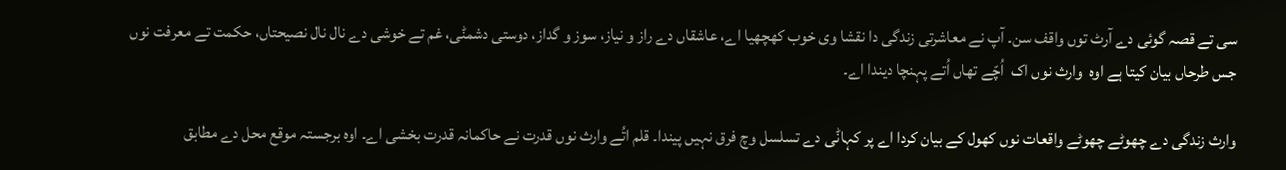سی تے قصہ گوئی دے آرٹ توں واقف سن۔ آپ نے معاشرتی زندگی دا نقشا وی خوب کھچھیا اے، عاشقاں دے راز و نیاز، سوز و گداز، دوستی دشمݨی، غم تے خوشی دے نال نال نصیحتاں، حکمت تے معرفت نوں جس طرحاں بیان کیتا ہے اوہ  وارث نوں اک  اُچّے تھاں اُتے پہنچا دیندا اے۔

وارث زندگی دے چھوٹے چھوٹے واقعات نوں کھول کے بیان کردا اے پر کہاݨی دے تسلسل وچ فرق نہیں پیندا۔ قلم اتُے وارث نوں قدرت نے حاکمانہ قدرت بخشی اے۔ اوہ برجستہ موقع محل دے مطابق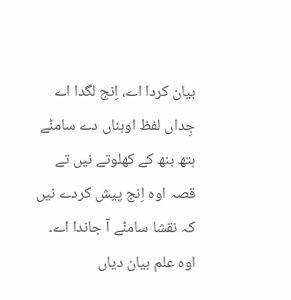بیان کردا اے، اِنج لگدا اے جِداں لفظ اوہناں دے سامݨے ہتھ بنھ کے کھلوتے نیں تے قصہ اوہ اِنج پیش کردے نیں کہ نقشا سامݨے آ جاندا اے۔ اوہ علم بیان دیاں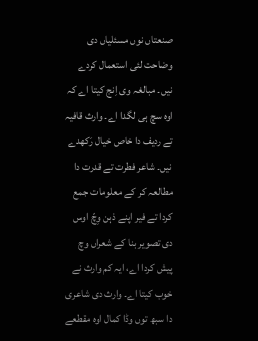صنعتاں نوں مسئلیاں دی وضاحت لئی استعمال کردے نیں۔ مبالغہ وی اِنج کیتا اے کہ اوہ سچ ہی لگدا اے۔ وارث قافیہ تے ردیف دا خاص خیال رَکھدے نیں۔ شاعر فطرت تے قدرت دا مطالعہ کر کے معلومات جمع کردا تے فیر اپنے ذہن وِچّ اوس دی تصویر بنا کے شعراں وچ پیش کردا اے، ایہ کم وارث نے خوب کیتا اے۔ وارث دی شاعری دا سبھ توں وڈا کمال اوہ مقطعے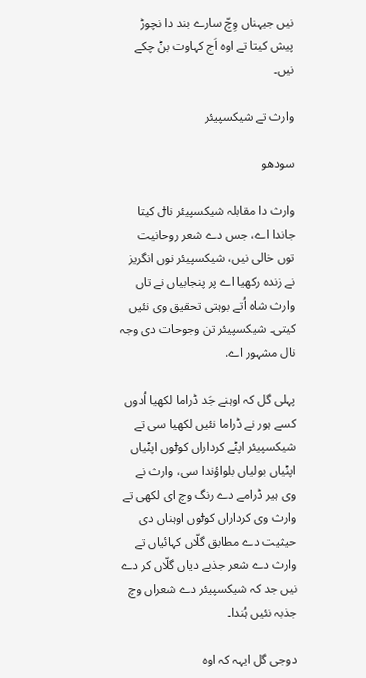نیں جیہناں وِچّ سارے بند دا نچوڑ پیش کیتا تے اوہ اَج کہاوت بݨ چکے نیں۔

وارث تے شیکسپیئر

سودھو

وارث دا مقابلہ شیکسپیئر ناݪ کیتا جاندا اے، جس دے شعر روحانیت توں خالی نیں، شیکسپیئر نوں انگریز نے زندہ رکھیا اے پر پنجابیاں نے تاں وارث شاہ اُتے بوہتی تحقیق وی نئیں کیتی۔ شیکسپیئر تن وجوحات دی وجہ نال مشہور اے.

پہلی گل کہ اوہنے جَد ڈراما لکھیا اُدوں کسے ہور نے ڈراما نئیں لکھیا سی تے شیکسپیئر اپݨے کرداراں کوݪوں اپݨیاں اپݨیاں بولیاں بلواؤندا سی، وارث نے وی ہیر ڈرامے دے رنگ وچ ای لکھی تے وارث وی کرداراں کوݪوں اوہناں دی حیثیت دے مطابق گلّاں کہائیاں تے وارث دے شعر جذبے دیاں گلّاں کر دے نیں جد کہ شیکسپیئر دے شعراں وچ جذبہ نئیں ہُندا۔

دوجی گل ایہہ کہ اوہ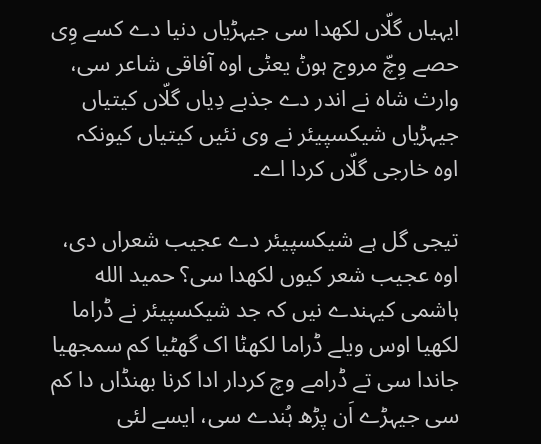ایہیاں گلّاں لکھدا سی جیہڑیاں دنیا دے کسے وِی حصے وِچّ مروج ہوݨ یعݨی اوہ آفاقی شاعر سی، وارث شاہ نے اندر دے جذبے دِیاں گلّاں کیتیاں جیہڑیاں شیکسپیئر نے وی نئیں کیتیاں کیونکہ اوہ خارجی گلّاں کردا اے۔

تیجی گل ہے شیکسپیئر دے عجیب شعراں دی، اوہ عجیب شعر کیوں لکھدا سی؟ حمید الله ہاشمی کیہندے نیں کہ جد شیکسپیئر نے ڈراما لکھیا اوس ویلے ڈراما لکھݨا اک گھٹیا کم سمجھیا جاندا سی تے ڈرامے وچ کردار ادا کرنا بھنڈاں دا کم سی جیہڑے اَن پڑھ ہُندے سی، ایسے لئی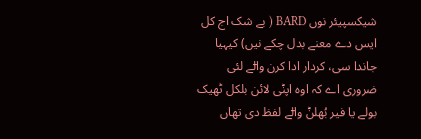شیکسپیئر نوں BARD ( بے شک اج کل ایس دے معنے بدل چکے نیں) کیہیا جاندا سی، کردار ادا کرن واݪے لئی ضروری اے کہ اوہ اپݨی لائن بلکل ٹھیک بولے یا فیر بُھلݨ واݪے لفظ دی تھاں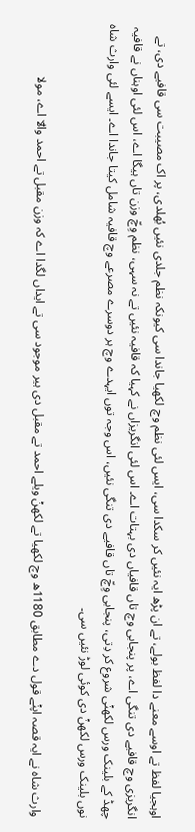اوہجیا لفظ تے اوسے معنے دا لفظ بولے، تے ان پڑھ ایہ نئیں کر سکدا سی، ایس لئی نظم وچ لکھیا جاندا سی کیونکہ نظم جلدی نئیں بُھلدی، پر اک مصیبت سی قافیے دی، تے انگریزی وچ قافیے دی تنگی اے، پر پنجابی وچ تاں قافیاں دی بہتات اے۔ اس لئی انگریزاں نے کہیا کہ قافیہ نئیں تے نہ سہی، نظم وِچّ وزن تاں ہیگا اے، اس لئی اوہناں نے قافیہ چھڈ کے بلینک ورس لکھݨی شروع کر دِتی، پنجابی وِچّ تاں قافیے دی تنگی نئیں، اس وجہ توں ایہدے وچ ہر دوسرے مصرعے وچ قافیہ شامل کیتا جاندا اے۔ ایسے لئی وارث شاہ نوں بلینک ورس لکھݨ دی کوئی لوڑ نئیں سی۔

وارث شاہ نے ایہ قصہ اپݨے قول دے مطابق 1180ھ وچ لکھیا تے لکھݨ ویلے احمد تے مقبل دی ہیر موجود سی تے ایداں لگدا اے کہ وزن مقبل تے احمد واݪا اے، مولا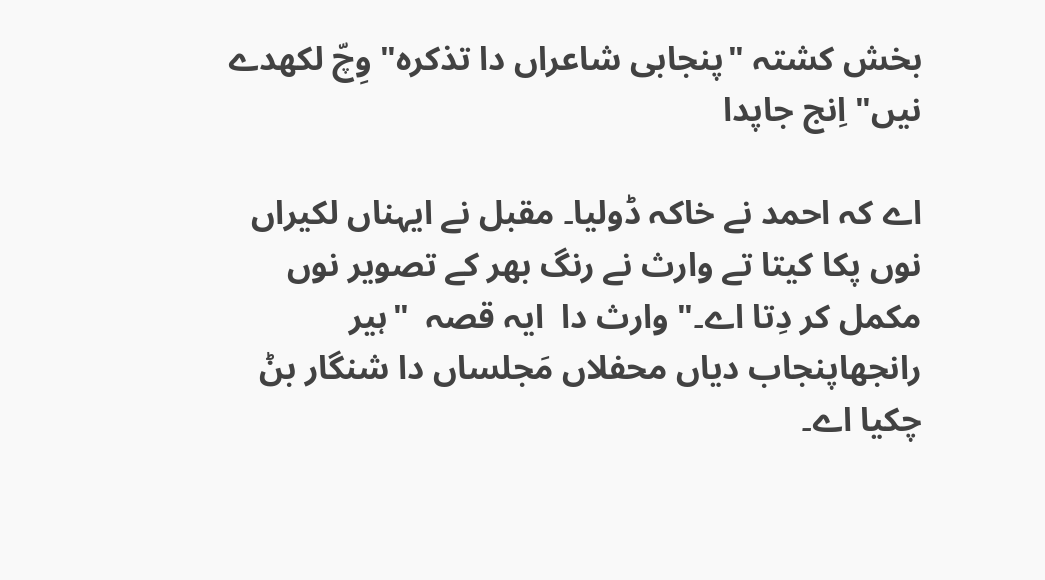بخش کشتہ "پنجابی شاعراں دا تذکرہ" وِچّ لکھدے نیں" اِنج جاپدا

اے کہ احمد نے خاکہ ڈولیا۔ مقبل نے ایہناں لکیراں نوں پکا کیتا تے وارث نے رنگ بھر کے تصویر نوں مکمل کر دِتا اے۔" وارث دا  ایہ قصہ  "ہیر رانجھاپنجاب دیاں محفلاں مَجلساں دا شنگار بݨ چکیا اے۔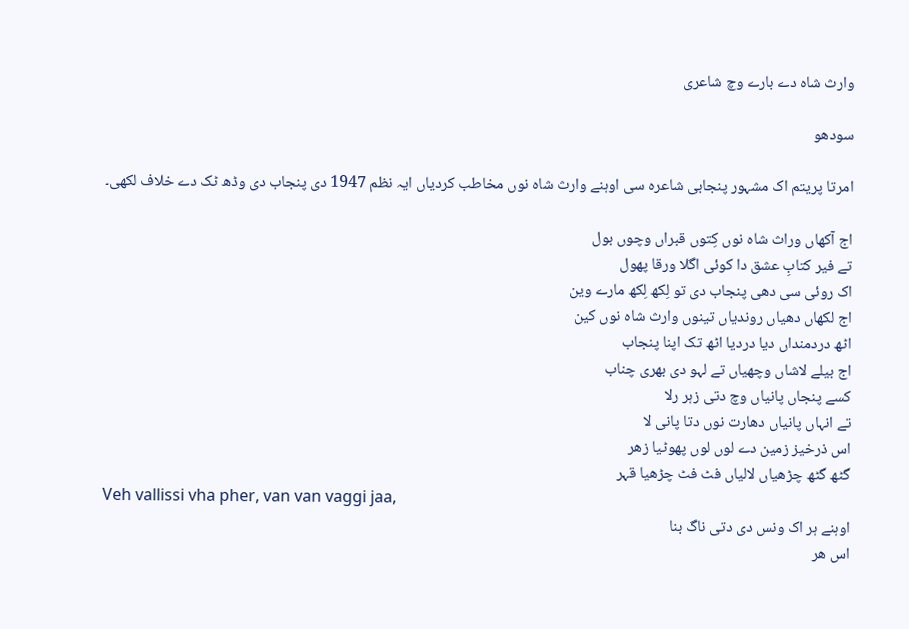وارث شاہ دے بارے وچ شاعری

سودھو

امرتا پریتم اک مشہور پنجابی شاعرہ سی اوہنے وارث شاہ نوں مخاطب کردیاں ایہ نظم 1947 دی پنجاب دی وڈھ ٹک دے خلاف لکھی۔

اج آکھاں وراث شاہ نوں کِتوں قبراں وچوں بول
تے فیر کتابِ عشق دا کوئی اگلا ورقا پھول
اک روئی سی دھی پنجاب دی تو لِکھ لِکھ مارے وين
اج لکھاں دھياں روندياں تينوں وارث شاہ نوں کین
اٹھ دردمنداں دیا درديا اٹھ تک اپنا پنجاب
اج بيلے لاشاں وچھياں تے لہو دی بھری چناب
کسے پنجاں پانیاں وچ دتی زہر رلا
تے انہاں پانیاں دھارت نوں دتا پانی لا
اس ذرخیز زمین دے لوں لوں پھوٹیا زھر
گٹھ گٹھ چڑھیاں لالیاں فٹ فٹ چڑھیا قہر
Veh vallissi vha pher, van van vaggi jaa,
اوہنے ہر اک ونس دی دتی ناگ بنا
اس ھر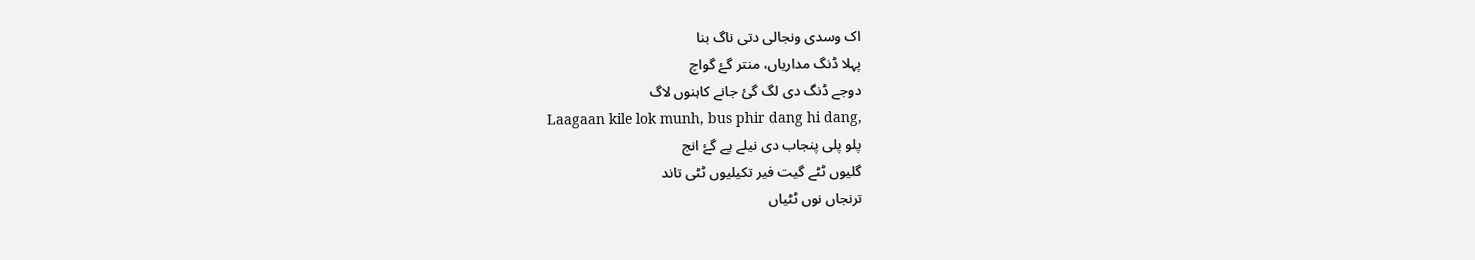اک وسدی ونجالی دتی ناگ بنا
پہلا ڈنگ مداریاں، منتر گۓ گواچ
دوجے ڈنگ دی لگ گئ جانے کاہنوں لاگ
Laagaan kile lok munh, bus phir dang hi dang,
پلو پلی پنجاب دی نیلے پے گۓ انج
گلیوں ٹٹے گیت فیر تکیلیوں ٹٹی تاند
ترنجاں نوں ٹٹیاں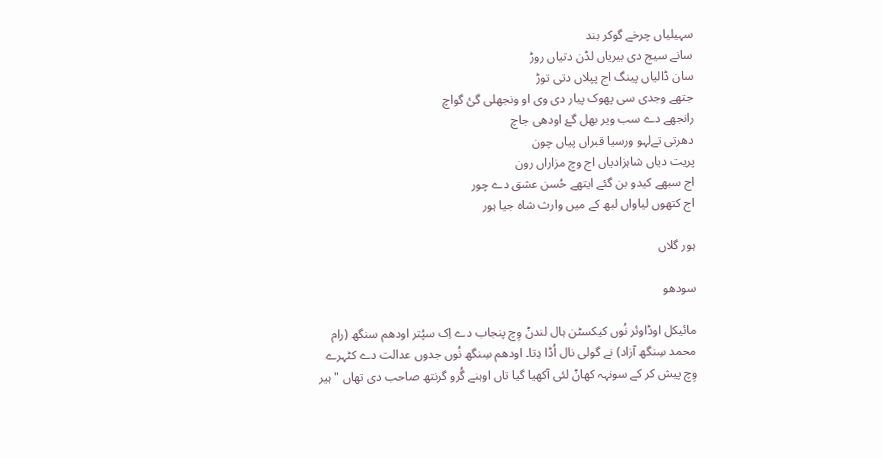سہیلیاں چرخے گوکر بند
سانے سیج دی بیریاں لڈن دتیاں روڑ
سان ڈالیاں پینگ اج پپلاں دتی توڑ
جتھے وجدی سی پھوک پیار دی وی او ونجھلی گئ گواچ
رانجھے دے سب ویر بھل گۓ اودھی جاچ
دھرتی تےلہو ورسیا قبراں پیاں چون
پریت دیاں شاہزادیاں اج وچ مزاراں رون
اج سبھے کيدو بن گئے ايتھے حُسن عشق دے چور
اج کتھوں لياواں لبھ کے ميں وارث شاہ جيا ہور

ہور گلاں

سودھو

مائیکل اوڈاوئر نُوں کیکسٹن ہال لندݨ وِچ پنجاب دے اِک سپُتر اودھم سنگھ (رام محمد سِنگھ آزاد) نے گولی نال اُڈا دِتا۔ اودھم سِنگھ نُوں جدوں عدالت دے کٹہرے وِچ پیش کر کے سونہہ کھاݨ لئی آکھیا گیا تاں اوہنے گُرو گرنتھ صاحب دی تھاں "ہیر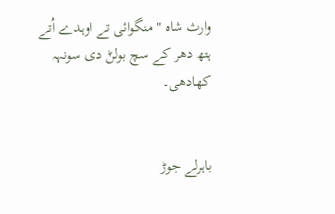وارث شاہ "منگوائی تے اوہدے اُتے ہتھ دھر کے سچ بولݨ دی سونہہ کھادھی۔


باہرلے جوڑ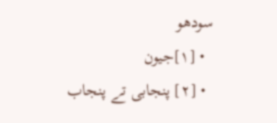سودھو
  • [۱]جیون
  • [۲] پنجابی تے پنجاب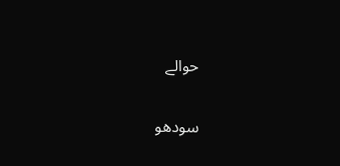حوالے

سودھو